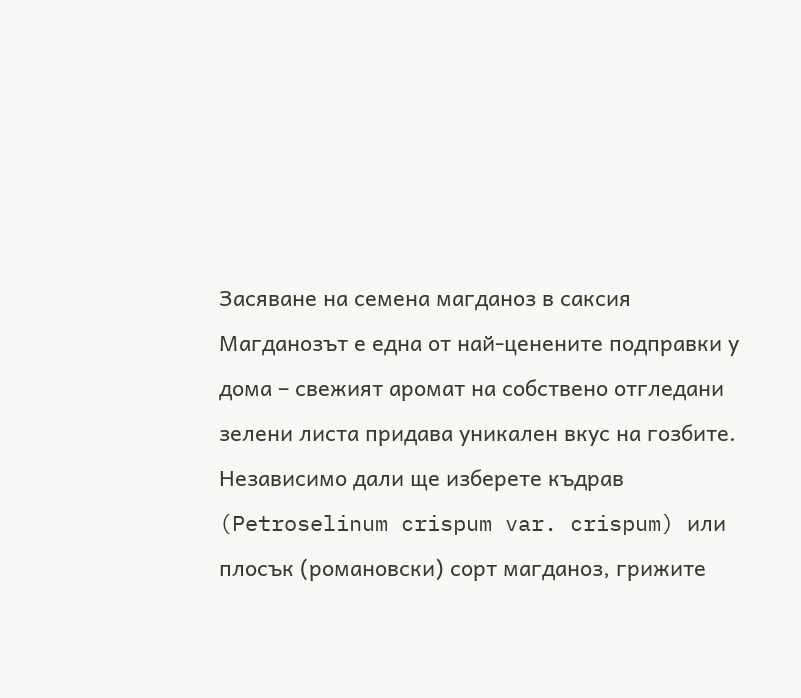Засяване на семена магданоз в саксия
Магданозът е една от най-ценените подправки у дома – свежият аромат на собствено отгледани зелени листа придава уникален вкус на гозбите. Независимо дали ще изберете къдрав (Petroselinum crispum var. crispum) или плосък (романовски) сорт магданоз, грижите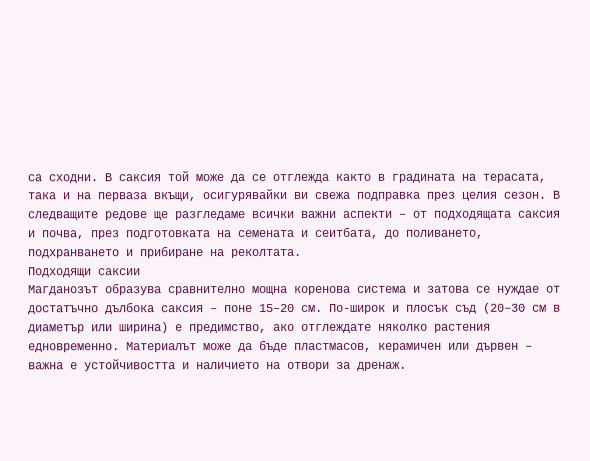са сходни. В саксия той може да се отглежда както в градината на терасата, така и на перваза вкъщи, осигурявайки ви свежа подправка през целия сезон. В следващите редове ще разгледаме всички важни аспекти – от подходящата саксия и почва, през подготовката на семената и сеитбата, до поливането, подхранването и прибиране на реколтата.
Подходящи саксии
Магданозът образува сравнително мощна коренова система и затова се нуждае от достатъчно дълбока саксия – поне 15–20 см. По-широк и плосък съд (20–30 см в диаметър или ширина) е предимство, ако отглеждате няколко растения едновременно. Материалът може да бъде пластмасов, керамичен или дървен – важна е устойчивостта и наличието на отвори за дренаж.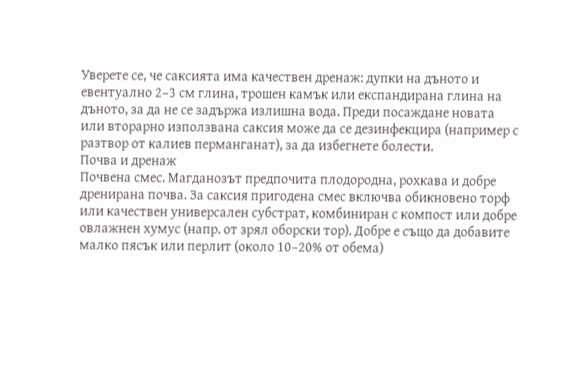Уверете се, че саксията има качествен дренаж: дупки на дъното и евентуално 2–3 см глина, трошен камък или експандирана глина на дъното, за да не се задържа излишна вода. Преди посаждане новата или вторарно използвана саксия може да се дезинфекцира (например с разтвор от калиев перманганат), за да избегнете болести.
Почва и дренаж
Почвена смес. Магданозът предпочита плодородна, рохкава и добре дренирана почва. За саксия пригодена смес включва обикновено торф или качествен универсален субстрат, комбиниран с компост или добре овлажнен хумус (напр. от зрял оборски тор). Добре е също да добавите малко пясък или перлит (около 10–20% от обема)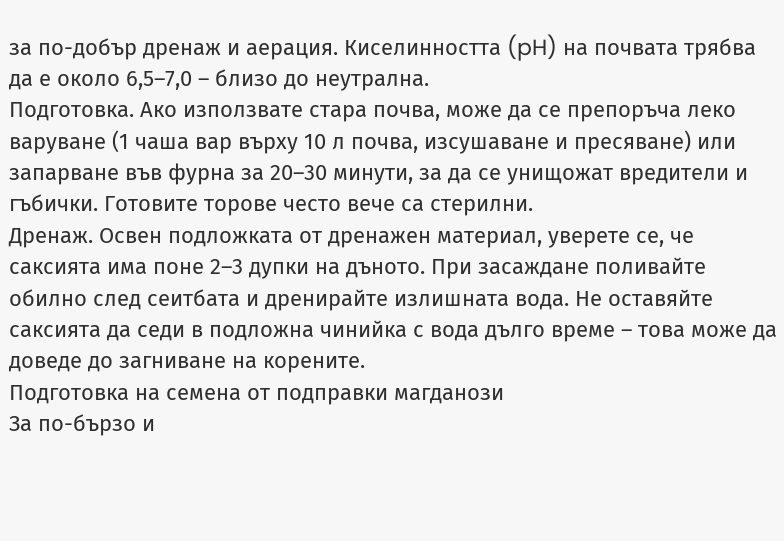за по-добър дренаж и аерация. Киселинността (pH) на почвата трябва да е около 6,5–7,0 – близо до неутрална.
Подготовка. Ако използвате стара почва, може да се препоръча леко варуване (1 чаша вар върху 10 л почва, изсушаване и пресяване) или запарване във фурна за 20–30 минути, за да се унищожат вредители и гъбички. Готовите торове често вече са стерилни.
Дренаж. Освен подложката от дренажен материал, уверете се, че саксията има поне 2–3 дупки на дъното. При засаждане поливайте обилно след сеитбата и дренирайте излишната вода. Не оставяйте саксията да седи в подложна чинийка с вода дълго време – това може да доведе до загниване на корените.
Подготовка на семена от подправки магданози
За по-бързо и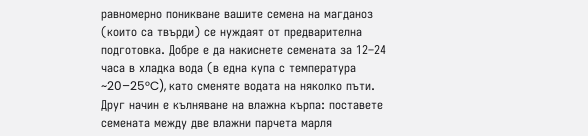равномерно поникване вашите семена на магданоз (които са твърди) се нуждаят от предварителна подготовка. Добре е да накиснете семената за 12–24 часа в хладка вода (в една купа с температура ~20–25°C), като сменяте водата на няколко пъти. Друг начин е кълняване на влажна кърпа: поставете семената между две влажни парчета марля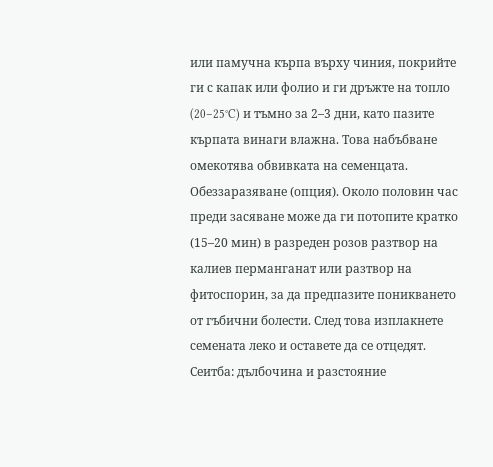или памучна кърпа върху чиния, покрийте ги с капак или фолио и ги дръжте на топло (20–25°C) и тъмно за 2–3 дни, като пазите кърпата винаги влажна. Това набъбване омекотява обвивката на семенцата.
Обеззаразяване (опция). Около половин час преди засяване може да ги потопите кратко (15–20 мин) в разреден розов разтвор на калиев перманганат или разтвор на фитоспорин, за да предпазите поникването от гъбични болести. След това изплакнете семената леко и оставете да се отцедят.
Сеитба: дълбочина и разстояние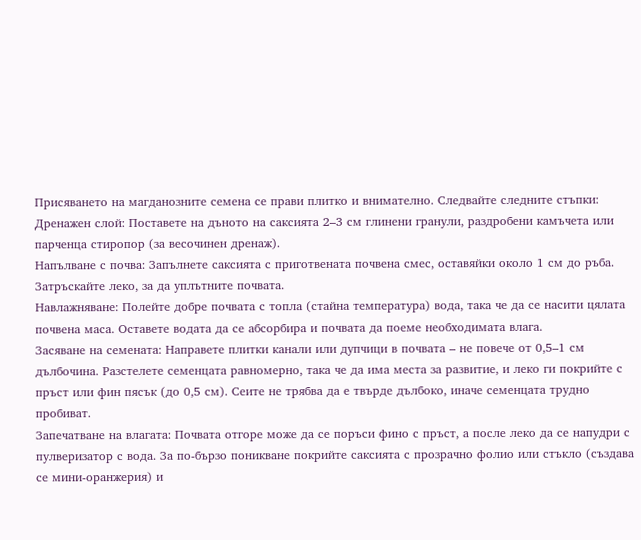Присяването на магданозните семена се прави плитко и внимателно. Следвайте следните стъпки:
Дренажен слой: Поставете на дъното на саксията 2–3 см глинени гранули, раздробени камъчета или парченца стиропор (за весочинен дренаж).
Напълване с почва: Запълнете саксията с приготвената почвена смес, оставяйки около 1 см до ръба. Затръскайте леко, за да уплътните почвата.
Навлажняване: Полейте добре почвата с топла (стайна температура) вода, така че да се насити цялата почвена маса. Оставете водата да се абсорбира и почвата да поеме необходимата влага.
Засяване на семената: Направете плитки канали или дупчици в почвата – не повече от 0,5–1 см дълбочина. Разстелете семенцата равномерно, така че да има места за развитие, и леко ги покрийте с пръст или фин пясък (до 0,5 см). Сеите не трябва да е твърде дълбоко, иначе семенцата трудно пробиват.
Запечатване на влагата: Почвата отгоре може да се поръси фино с пръст, а после леко да се напудри с пулверизатор с вода. За по-бързо поникване покрийте саксията с прозрачно фолио или стъкло (създава се мини-оранжерия) и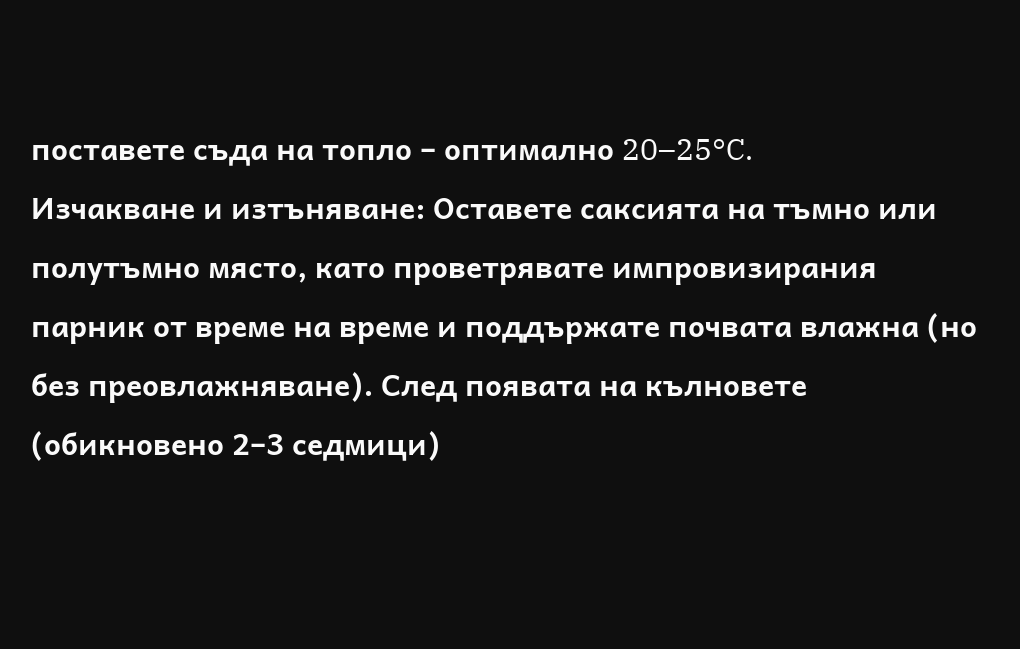поставете съда на топло – оптимално 20–25°C.
Изчакване и изтъняване: Оставете саксията на тъмно или полутъмно място, като проветрявате импровизирания парник от време на време и поддържате почвата влажна (но без преовлажняване). След появата на кълновете (обикновено 2–3 седмици)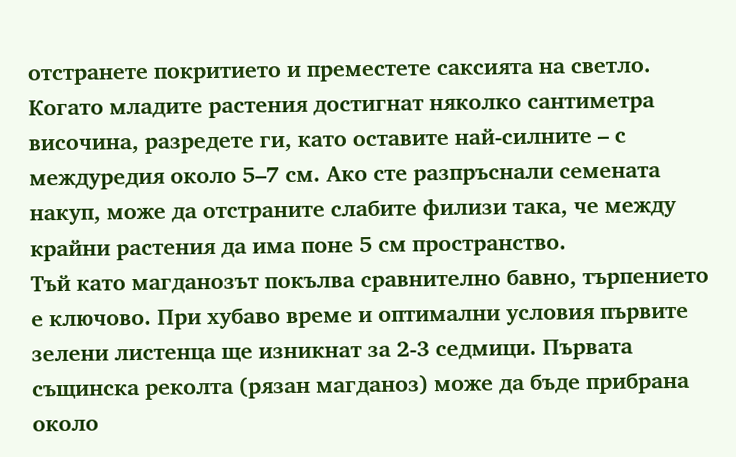отстранете покритието и преместете саксията на светло. Когато младите растения достигнат няколко сантиметра височина, разредете ги, като оставите най-силните – с междуредия около 5–7 см. Ако сте разпръснали семената накуп, може да отстраните слабите филизи така, че между крайни растения да има поне 5 см пространство.
Тъй като магданозът покълва сравнително бавно, търпението е ключово. При хубаво време и оптимални условия първите зелени листенца ще изникнат за 2-3 седмици. Първата същинска реколта (рязан магданоз) може да бъде прибрана около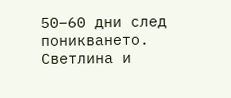50–60 дни след поникването.
Светлина и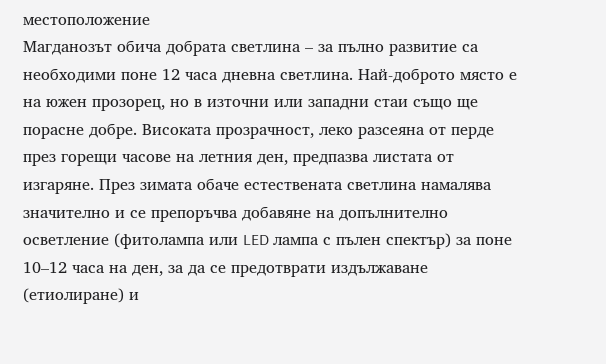местоположение
Магданозът обича добрата светлина – за пълно развитие са необходими поне 12 часа дневна светлина. Най-доброто място е на южен прозорец, но в източни или западни стаи също ще порасне добре. Високата прозрачност, леко разсеяна от перде през горещи часове на летния ден, предпазва листата от изгаряне. През зимата обаче естествената светлина намалява значително и се препоръчва добавяне на допълнително осветление (фитолампа или LED лампа с пълен спектър) за поне 10–12 часа на ден, за да се предотврати издължаване (етиолиране) и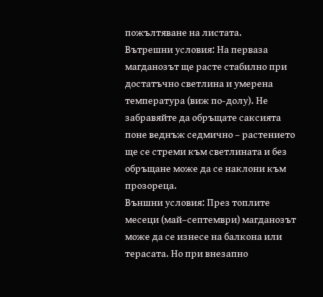пожълтяване на листата.
Вътрешни условия: На перваза магданозът ще расте стабилно при достатъчно светлина и умерена температура (виж по-долу). Не забравяйте да обръщате саксията поне веднъж седмично – растението ще се стреми към светлината и без обръщане може да се наклони към прозореца.
Външни условия: През топлите месеци (май–септември) магданозът може да се изнесе на балкона или терасата. Но при внезапно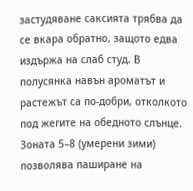застудяване саксията трябва да се вкара обратно, защото едва издържа на слаб студ. В полусянка навън ароматът и растежът са по-добри, отколкото под жегите на обедното слънце. Зоната 5–8 (умерени зими) позволява паширане на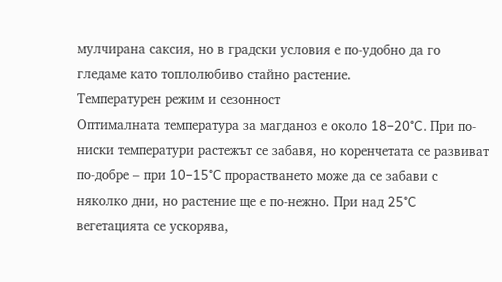мулчирана саксия, но в градски условия е по-удобно да го гледаме като топлолюбиво стайно растение.
Температурен режим и сезонност
Оптималната температура за магданоз е около 18–20°C. При по-ниски температури растежът се забавя, но коренчетата се развиват по-добре – при 10–15°C прорастването може да се забави с няколко дни, но растение ще е по-нежно. При над 25°C вегетацията се ускорява,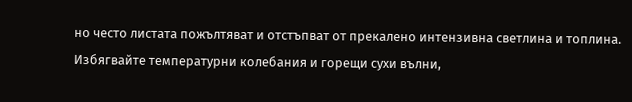но често листата пожълтяват и отстъпват от прекалено интензивна светлина и топлина. Избягвайте температурни колебания и горещи сухи вълни,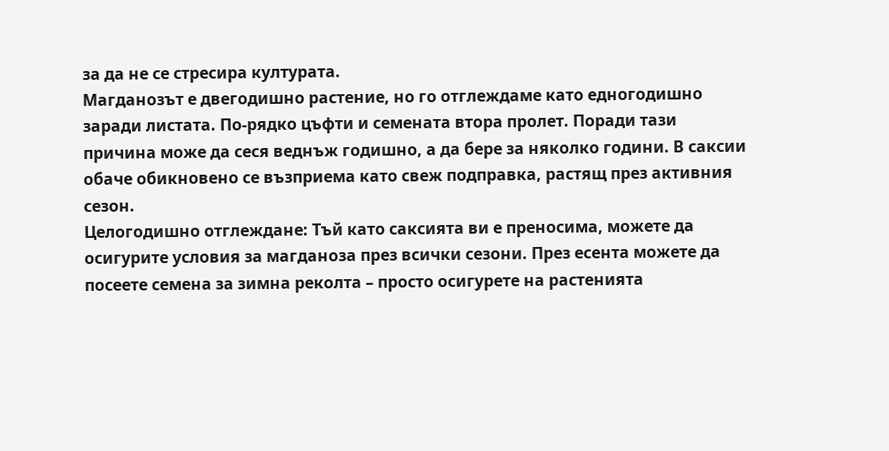за да не се стресира културата.
Магданозът е двегодишно растение, но го отглеждаме като едногодишно заради листата. По-рядко цъфти и семената втора пролет. Поради тази причина може да сеся веднъж годишно, а да бере за няколко години. В саксии обаче обикновено се възприема като свеж подправка, растящ през активния сезон.
Целогодишно отглеждане: Тъй като саксията ви е преносима, можете да осигурите условия за магданоза през всички сезони. През есента можете да посеете семена за зимна реколта – просто осигурете на растенията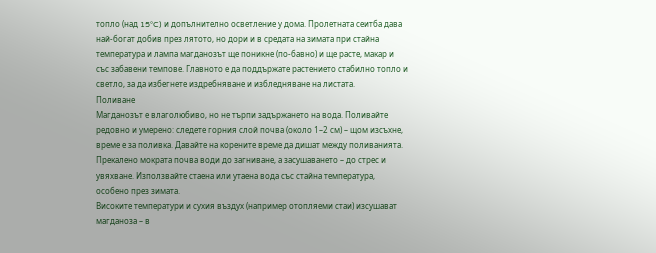топло (над 15°C) и допълнително осветление у дома. Пролетната сеитба дава най-богат добив през лятото, но дори и в средата на зимата при стайна температура и лампа магданозът ще поникне (по-бавно) и ще расте, макар и със забавени темпове. Главното е да поддържате растението стабилно топло и светло, за да избегнете издребняване и избледняване на листата.
Поливане
Магданозът е влаголюбиво, но не търпи задържането на вода. Поливайте редовно и умерено: следете горния слой почва (около 1–2 см) – щом изсъхне, време е за поливка. Давайте на корените време да дишат между поливанията. Прекалено мократа почва води до загниване, а засушаването – до стрес и увяхване. Използвайте стаена или утаена вода със стайна температура, особено през зимата.
Високите температури и сухия въздух (например отопляеми стаи) изсушават магданоза – в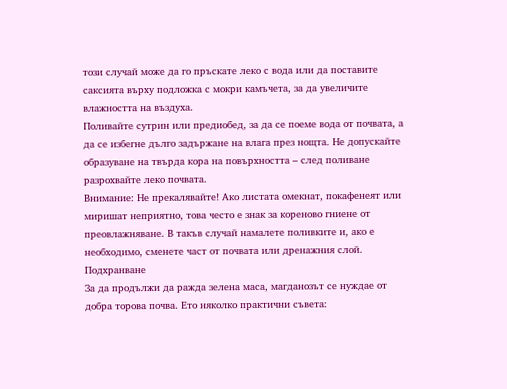този случай може да го пръскате леко с вода или да поставите саксията върху подложка с мокри камъчета, за да увеличите влажността на въздуха.
Поливайте сутрин или предиобед, за да се поеме вода от почвата, а да се избегне дълго задържане на влага през нощта. Не допускайте образуване на твърда кора на повърхността – след поливане разрохвайте леко почвата.
Внимание: Не прекалявайте! Ако листата омекнат, покафенеят или миришат неприятно, това често е знак за кореново гниене от преовлажняване. В такъв случай намалете поливките и, ако е необходимо, сменете част от почвата или дренажния слой.
Подхранване
За да продължи да ражда зелена маса, магданозът се нуждае от добра торова почва. Ето няколко практични съвета: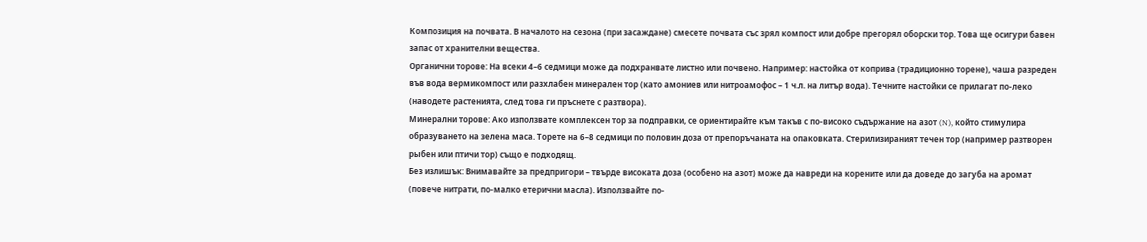Композиция на почвата. В началото на сезона (при засаждане) смесете почвата със зрял компост или добре прегорял оборски тор. Това ще осигури бавен запас от хранителни вещества.
Органични торове: На всеки 4–6 седмици може да подхранвате листно или почвено. Например: настойка от коприва (традиционно торене), чаша разреден във вода вермикомпост или разхлабен минерален тор (като амониев или нитроамофос – 1 ч.л. на литър вода). Течните настойки се прилагат по-леко (наводете растенията, след това ги пръснете с разтвора).
Минерални торове: Ако използвате комплексен тор за подправки, се ориентирайте към такъв с по-високо съдържание на азот (N), който стимулира образуването на зелена маса. Торете на 6–8 седмици по половин доза от препоръчаната на опаковката. Стерилизираният течен тор (например разтворен рыбен или птичи тор) също е подходящ.
Без излишък: Внимавайте за предпригори – твърде високата доза (особено на азот) може да навреди на корените или да доведе до загуба на аромат (повече нитрати, по-малко етерични масла). Използвайте по-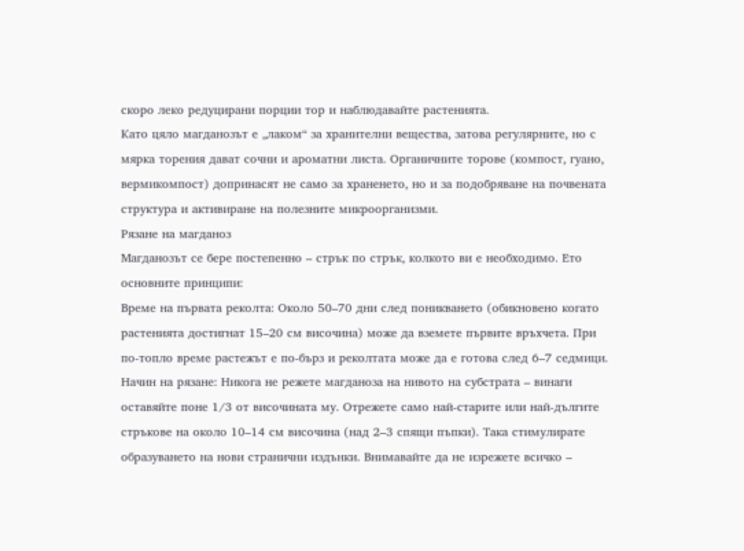скоро леко редуцирани порции тор и наблюдавайте растенията.
Като цяло магданозът е „лаком“ за хранителни вещества, затова регулярните, но с мярка торения дават сочни и ароматни листа. Органичните торове (компост, гуано, вермикомпост) допринасят не само за храненето, но и за подобряване на почвената структура и активиране на полезните микроорганизми.
Рязане на магданоз
Магданозът се бере постепенно – стрък по стрък, колкото ви е необходимо. Ето основните принципи:
Време на първата реколта: Около 50–70 дни след поникването (обикновено когато растенията достигнат 15–20 см височина) може да вземете първите връхчета. При по-топло време растежът е по-бърз и реколтата може да е готова след 6–7 седмици.
Начин на рязане: Никога не режете магданоза на нивото на субстрата – винаги оставяйте поне 1/3 от височината му. Отрежете само най-старите или най-дългите стръкове на около 10–14 см височина (над 2–3 спящи пъпки). Така стимулирате образуването на нови странични издънки. Внимавайте да не изрежете всичко –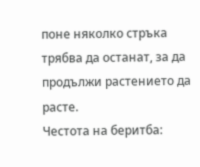поне няколко стръка трябва да останат, за да продължи растението да расте.
Честота на беритба: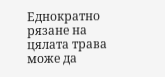Еднократно рязане на цялата трава може да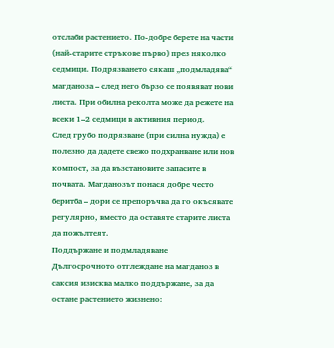отслаби растението. По-добре берете на части (най-старите стръкове първо) през няколко седмици. Подрязването сякаш „подмладява“ магданоза – след него бързо се появяват нови листа. При обилна реколта може да режете на всеки 1–2 седмици в активния период.
След грубо подрязване (при силна нужда) е полезно да дадете свежо подхранване или нов компост, за да възстановите запасите в почвата. Магданозът понася добре често беритба – дори се препоръчва да го окъсявате регулярно, вместо да оставяте старите листа да пожълтеят.
Поддържане и подмладяване
Дългосрочното отглеждане на магданоз в саксия изисква малко поддържане, за да остане растението жизнено: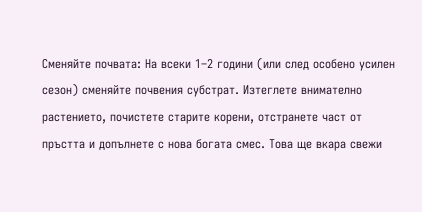Сменяйте почвата: На всеки 1–2 години (или след особено усилен сезон) сменяйте почвения субстрат. Изтеглете внимателно растението, почистете старите корени, отстранете част от пръстта и допълнете с нова богата смес. Това ще вкара свежи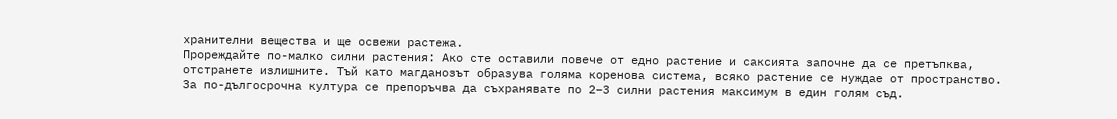хранителни вещества и ще освежи растежа.
Прореждайте по-малко силни растения: Ако сте оставили повече от едно растение и саксията започне да се претъпква, отстранете излишните. Тъй като магданозът образува голяма коренова система, всяко растение се нуждае от пространство. За по-дългосрочна култура се препоръчва да съхранявате по 2–3 силни растения максимум в един голям съд.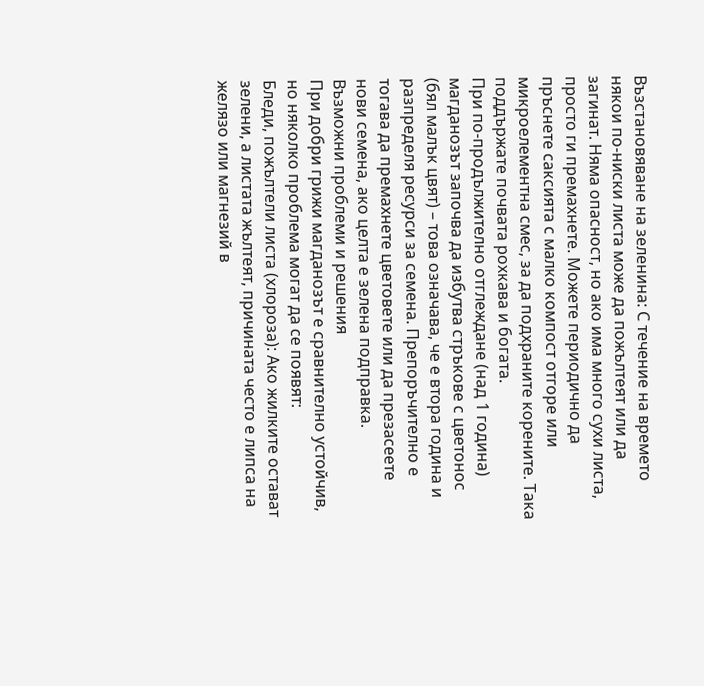Възстановяване на зеленина: С течение на времето някои по-ниски листа може да пожълтеят или да загинат. Няма опасност, но ако има много сухи листа, просто ги премахнете. Можете периодично да пръснете саксията с малко компост отгоре или микроелементна смес, за да подхраните корените. Така поддържате почвата рохкава и богата.
При по-продължително отглеждане (над 1 година) магданозът започва да избутва стръкове с цветонос (бял малък цвят) – това означава, че е втора година и разпределя ресурси за семена. Препоръчително е тогава да премахнете цветовете или да презасеете нови семена, ако целта е зелена подправка.
Възможни проблеми и решения
При добри грижи магданозът е сравнително устойчив, но няколко проблема могат да се появят:
Бледи, пожълтели листа (хлороза): Ако жилките остават зелени, а листата жълтеят, причината често е липса на желязо или магнезий в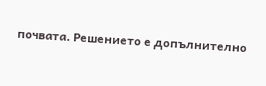почвата. Решението е допълнително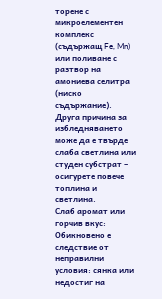торене с микроелементен комплекс (съдържащ Fe, Mn) или поливане с разтвор на амониева селитра (ниско съдържание). Друга причина за избледняването може да е твърде слаба светлина или студен субстрат – осигурете повече топлина и светлина.
Слаб аромат или горчив вкус: Обикновено е следствие от неправилни условия: сянка или недостиг на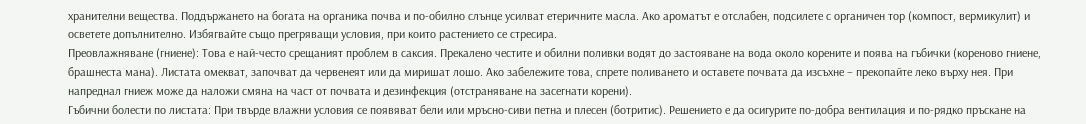хранителни вещества. Поддържането на богата на органика почва и по-обилно слънце усилват етеричните масла. Ако ароматът е отслабен, подсилете с органичен тор (компост, вермикулит) и осветете допълнително. Избягвайте също прегряващи условия, при които растението се стресира.
Преовлажняване (гниене): Това е най-често срещаният проблем в саксия. Прекалено честите и обилни поливки водят до застояване на вода около корените и поява на гъбички (кореново гниене, брашнеста мана). Листата омекват, започват да червенеят или да миришат лошо. Ако забележите това, спрете поливането и оставете почвата да изсъхне – прекопайте леко върху нея. При напреднал гниеж може да наложи смяна на част от почвата и дезинфекция (отстраняване на засегнати корени).
Гъбични болести по листата: При твърде влажни условия се появяват бели или мръсно-сиви петна и плесен (ботритис). Решението е да осигурите по-добра вентилация и по-рядко пръскане на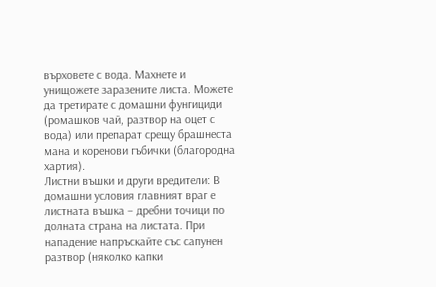върховете с вода. Махнете и унищожете заразените листа. Можете да третирате с домашни фунгициди (ромашков чай, разтвор на оцет с вода) или препарат срещу брашнеста мана и коренови гъбички (благородна хартия).
Листни въшки и други вредители: В домашни условия главният враг е листната въшка – дребни точици по долната страна на листата. При нападение напръскайте със сапунен разтвор (няколко капки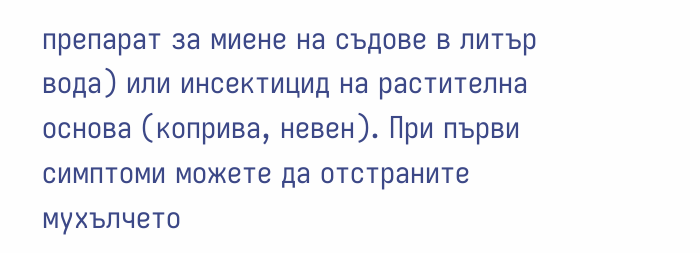препарат за миене на съдове в литър вода) или инсектицид на растителна основа (коприва, невен). При първи симптоми можете да отстраните мухълчето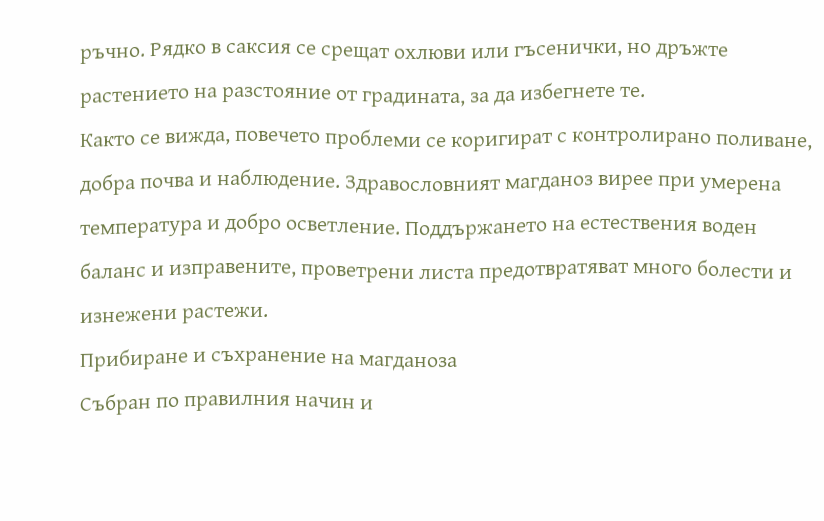ръчно. Рядко в саксия се срещат охлюви или гъсенички, но дръжте растението на разстояние от градината, за да избегнете те.
Както се вижда, повечето проблеми се коригират с контролирано поливане, добра почва и наблюдение. Здравословният магданоз вирее при умерена температура и добро осветление. Поддържането на естествения воден баланс и изправените, проветрени листа предотвратяват много болести и изнежени растежи.
Прибиране и съхранение на магданоза
Събран по правилния начин и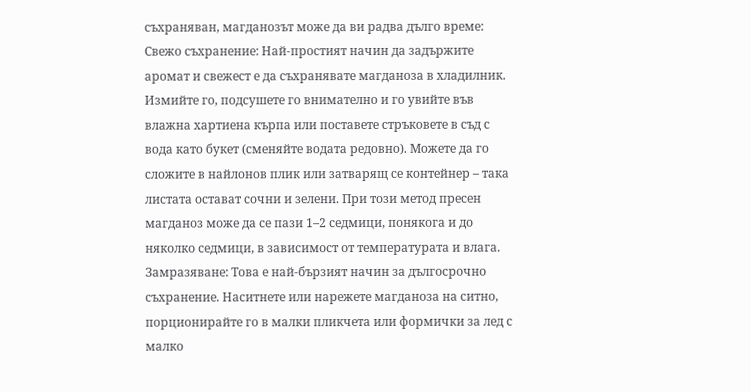съхраняван, магданозът може да ви радва дълго време:
Свежо съхранение: Най-простият начин да задържите аромат и свежест е да съхранявате магданоза в хладилник. Измийте го, подсушете го внимателно и го увийте във влажна хартиена кърпа или поставете стръковете в съд с вода като букет (сменяйте водата редовно). Можете да го сложите в найлонов плик или затварящ се контейнер – така листата остават сочни и зелени. При този метод пресен магданоз може да се пази 1–2 седмици, понякога и до няколко седмици, в зависимост от температурата и влага.
Замразяване: Това е най-бързият начин за дългосрочно съхранение. Наситнете или нарежете магданоза на ситно, порционирайте го в малки пликчета или формички за лед с малко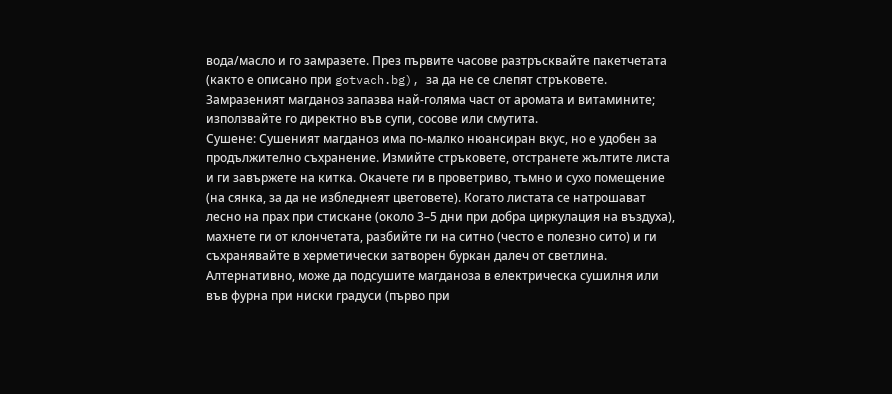вода/масло и го замразете. През първите часове разтръсквайте пакетчетата (както е описано при gotvach.bg), за да не се слепят стръковете. Замразеният магданоз запазва най-голяма част от аромата и витамините; използвайте го директно във супи, сосове или смутита.
Сушене: Сушеният магданоз има по-малко нюансиран вкус, но е удобен за продължително съхранение. Измийте стръковете, отстранете жълтите листа и ги завържете на китка. Окачете ги в проветриво, тъмно и сухо помещение (на сянка, за да не избледнеят цветовете). Когато листата се натрошават лесно на прах при стискане (около 3–5 дни при добра циркулация на въздуха), махнете ги от клончетата, разбийте ги на ситно (често е полезно сито) и ги съхранявайте в херметически затворен буркан далеч от светлина. Алтернативно, може да подсушите магданоза в електрическа сушилня или във фурна при ниски градуси (първо при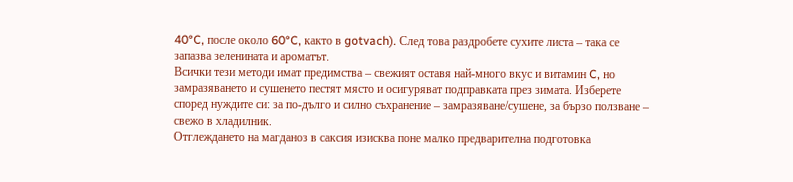40°C, после около 60°C, както в gotvach). След това раздробете сухите листа – така се запазва зеленината и ароматът.
Всички тези методи имат предимства – свежият оставя най-много вкус и витамин C, но замразяването и сушенето пестят място и осигуряват подправката през зимата. Изберете според нуждите си: за по-дълго и силно съхранение – замразяване/сушене, за бързо ползване – свежо в хладилник.
Отглеждането на магданоз в саксия изисква поне малко предварителна подготовка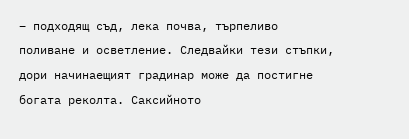– подходящ съд, лека почва, търпеливо поливане и осветление. Следвайки тези стъпки, дори начинаещият градинар може да постигне богата реколта. Саксийното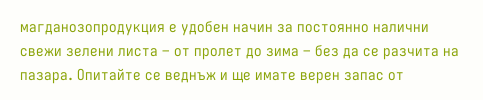магданозопродукция е удобен начин за постоянно налични свежи зелени листа – от пролет до зима – без да се разчита на пазара. Опитайте се веднъж и ще имате верен запас от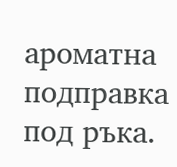ароматна подправка под ръка.